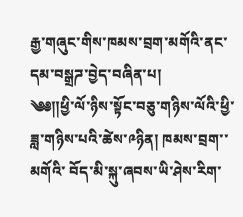རྒྱ་གཞུང་གིས་ཁམས་བྲག་མགོའི་ནང་དམ་བསྒྲཌ་བྱེད་བཞིན་པ།
༄༅༎ཕྱི་ལོ་ཉིས་སྟོང་བཅུ་གཉིས་ལོའི་ཕྱི་ཟླ་གཉིས་པའི་ཚེས་༩ཉིན། ཁམས་བྲག་་མགོའི་ བོད་མི་སྐུ་ཞབས་ཡི་ཤེས་རིག་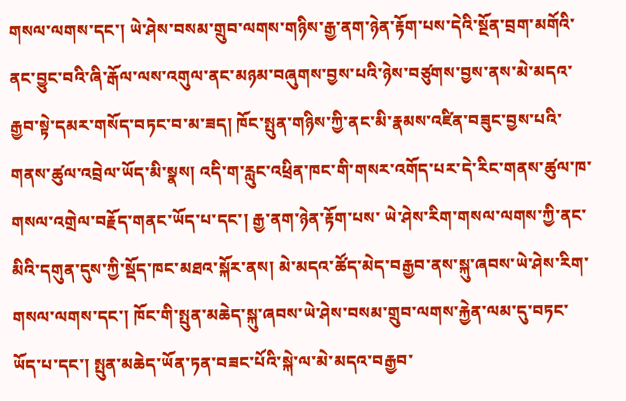གསལ་ལགས་དང་། ཡེ་ཤེས་བསམ་གྲུབ་ལགས་གཉིས་རྒྱ་ནག་ཉེན་རྟོག་པས་དེའི་སྔོན་བྲག་མགོའི་ནང་བྱུང་བའི་ཞི་རྒོལ་ལས་འགུལ་ནང་མཉམ་བཞུགས་བྱས་པའི་ཉེས་བཙུགས་བྱས་ནས་མེ་མདའ་རྒྱབ་སྟེ་དམར་གསོད་བཏང་བ་མ་ཟད། ཁོང་སྤུན་གཉིས་ཀྱི་ནང་མི་རྣམས་འཛིན་བཟུང་བྱས་པའི་གནས་ཚུལ་འབྲེལ་ཡོད་མི་སྣས། འདི་ག་རླུང་འཕྲིན་ཁང་གི་གསར་འགོད་པར་དེ་རིང་གནས་ཚུལ་ཁ་གསལ་འགྲེལ་བརྗོད་གནང་ཡོད་པ་དང་། རྒྱ་ནག་ཉེན་རྟོག་པས་ ཡེ་ཤེས་རིག་གསལ་ལགས་ཀྱི་ནང་མིའི་དགུན་དུས་ཀྱི་སྡོད་ཁང་མཐའ་སྐོར་ནས། མེ་མདའ་ཚོད་མེད་བརྒྱབ་ནས་སྐུ་ཞབས་ཡེ་ཤེས་རིག་གསལ་ལགས་དང་། ཁོང་གི་སྤུན་མཆེད་སྐུ་ཞབས་ཡེ་ཤེས་བསམ་གྲུབ་ལགས་རྐྱེན་ལམ་དུ་བཏང་ཡོད་པ་དང་། སྤུན་མཆེད་ཡོན་ཏན་བཟང་པོའི་སྐེ་ལ་མེ་མདའ་བརྒྱབ་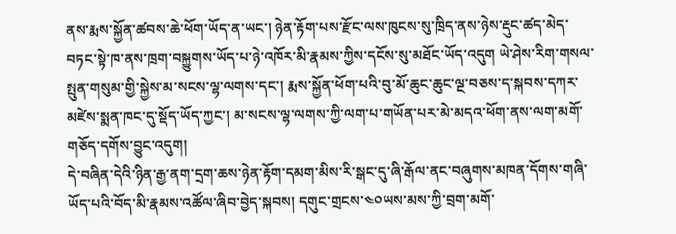ནས་རྨས་སྐྱོན་ཚབས་ཆེ་ཕོག་ཡོད་ན་ཡང་། ཉེན་རྟོག་པས་རྫོང་ལས་ཁུངས་སུ་ཁྲིད་ནས་ཉེས་རྡུང་ཚད་མེད་བཏང་སྟེ་ཁ་ནས་ཁྲག་བསྐྱུགས་ཡོད་པ་ཉེ་འཁོར་མི་རྣམས་ཀྱིས་དངོས་སུ་མཐོང་ཡོད་འདུག ཡེ་ཤེས་རིག་གསལ་སྤུན་གསུམ་གྱི་སྐྱེས་མ་སངས་ལྷ་ལགས་དང་། རྨས་སྐྱོན་ཕོག་པའི་བུ་མོ་ཆུང་ཆུང་ལྔ་བཅས་ད་སྐབས་དཀར་མཛེས་སྨན་ཁང་དུ་སྡོད་ཡོད་ཀྱང་། མ་སངས་ལྷ་ལགས་ཀྱི་ལག་པ་གཡོན་པར་མེ་མདའ་ཕོག་ནས་ལག་མགོ་གཅོད་དགོས་བྱུང་འདུག།
དེ་བཞིན་དེའི་ཉིན་རྒྱ་ནག་དྲག་ཆས་ཉེན་རྟོག་དམག་མིས་རི་སྒང་དུ་ཞི་རྒོལ་ནང་བཞུགས་མཁན་དོགས་གཞི་ཡོད་པའི་བོད་མི་རྣམས་འཚོལ་ཞིབ་བྱེད་སྐབས། དགུང་གྲངས་༤༠ཡས་མས་ཀྱི་བྲག་མགོ་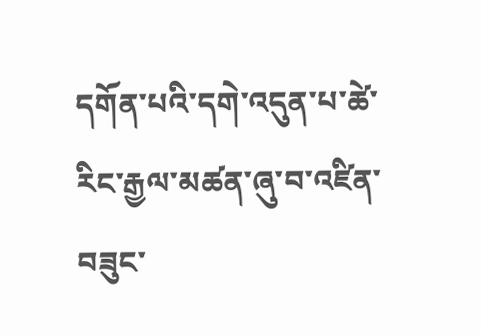དགོན་པའི་དགེ་འདུན་པ་ཚེ་རིང་རྒྱལ་མཚན་ཞུ་བ་འཛིན་བཟུང་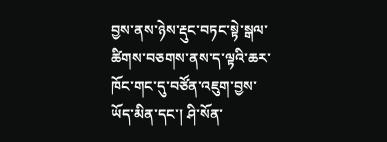བྱས་ནས་ཉེས་རྡུང་བཏང་སྟེ་སྒལ་ཚིགས་བཅགས་ནས་ད་ལྟའི་ཆར་ཁོང་གང་དུ་བཙོན་འཇུག་བྱས་ཡོད་མིན་དང་། ཤི་སོན་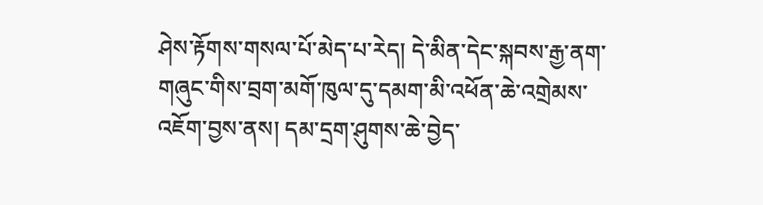ཤེས་རྟོགས་གསལ་པོ་མེད་པ་རེད། དེ་མིན་དེང་སྐབས་རྒྱ་ནག་གཞུང་གིས་བྲག་མགོ་ཁུལ་དུ་དམག་མི་འཕོན་ཆེ་འགྲེམས་འཇོག་བྱས་ནས། དམ་དྲག་ཤུགས་ཆེ་བྱེད་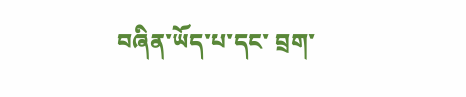བཞིན་ཡོད་པ་དང་ བྲག་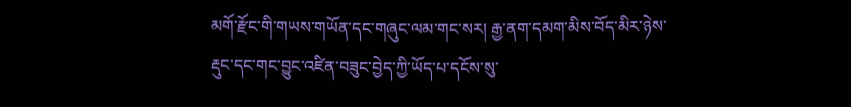མགོ་རྫོང་གི་གཡས་གཡོན་དང་གཞུང་ལམ་གང་སར། རྒྱ་ནག་དམག་མིས་བོད་མིར་ཉེས་རྡུང་དང་གང་བྱུང་འཛིན་བཟུང་བྱེད་ཀྱི་ཡོད་པ་དངོས་སུ་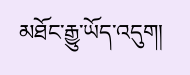མཐོང་རྒྱུ་ཡོད་འདུག།